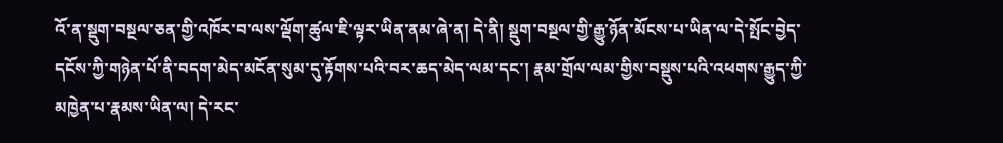འོ་ན་སྡུག་བསྔལ་ཅན་གྱི་འཁོར་བ་ལས་ལྡོག་ཚུལ་ཇི་ལྟར་ཡིན་ནམ་ཞེ་ན། དེ་ནི། སྡུག་བསྔལ་གྱི་རྒྱུ་ཉོན་མོངས་པ་ཡིན་ལ་དེ་སྤོང་བྱེད་དངོས་ཀྱི་གཉེན་པོ་ནི་བདག་མེད་མངོན་སུམ་དུ་རྟོགས་པའི་བར་ཆད་མེད་ལམ་དང་། རྣམ་གྲོལ་ལམ་གྱིས་བསྡུས་པའི་འཕགས་རྒྱུད་ཀྱི་མཁྱེན་པ་རྣམས་ཡིན་ལ། དེ་རང་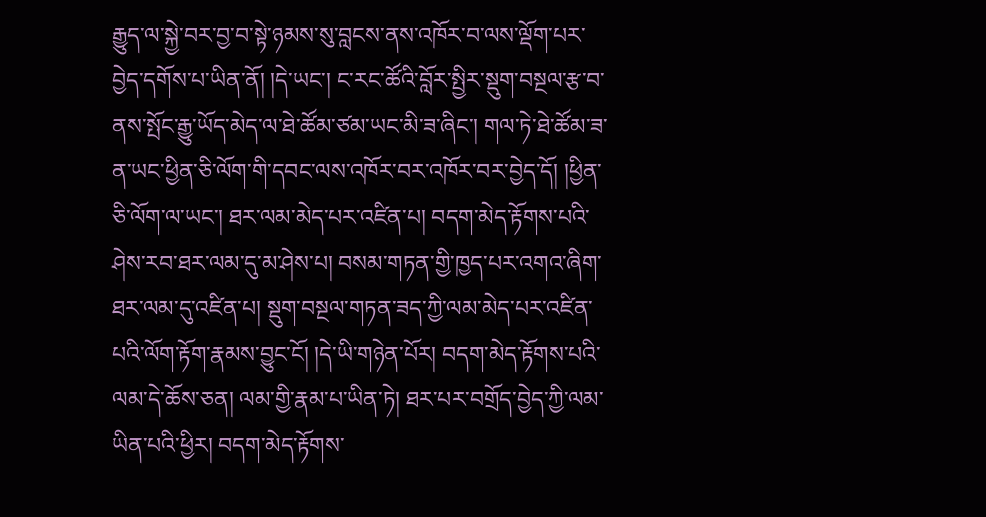རྒྱུད་ལ་སྐྱེ་བར་བྱ་བ་སྟེ་ཉམས་སུ་བླངས་ནས་འཁོར་བ་ལས་ལྡོག་པར་བྱེད་དགོས་པ་ཡིན་ནོ། །དེ་ཡང་། ང་རང་ཚོའི་བློར་སྤྱིར་སྡུག་བསྔལ་རྩ་བ་ནས་སྤོང་རྒྱུ་ཡོད་མེད་ལ་ཐེ་ཚོམ་ཙམ་ཡང་མི་ཟ་ཞིང་། གལ་ཏེ་ཐེ་ཚོམ་ཟ་ན་ཡང་ཕྱིན་ཅི་ལོག་གི་དབང་ལས་འཁོར་བར་འཁོར་བར་བྱེད་དོ། །ཕྱིན་ཅི་ལོག་ལ་ཡང་། ཐར་ལམ་མེད་པར་འཛིན་པ། བདག་མེད་རྟོགས་པའི་ཤེས་རབ་ཐར་ལམ་དུ་མ་ཤེས་པ། བསམ་གཏན་གྱི་ཁྱད་པར་འགའ་ཞིག་ཐར་ལམ་དུ་འཛིན་པ། སྡུག་བསྔལ་གཏན་ཟད་ཀྱི་ལམ་མེད་པར་འཛིན་པའི་ལོག་རྟོག་རྣམས་བྱུང་ངོ། །དེ་ཡི་གཉེན་པོར། བདག་མེད་རྟོགས་པའི་ལམ་དེ་ཆོས་ཅན། ལམ་གྱི་རྣམ་པ་ཡིན་ཏེ། ཐར་པར་བགྲོད་བྱེད་ཀྱི་ལམ་ཡིན་པའི་ཕྱིར། བདག་མེད་རྟོགས་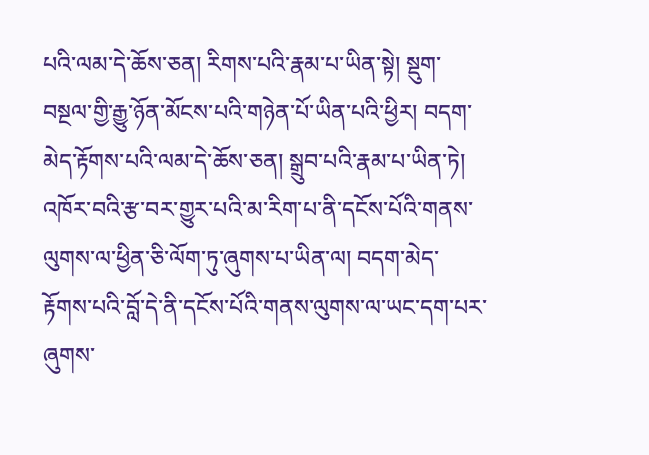པའི་ལམ་དེ་ཆོས་ཅན། རིགས་པའི་རྣམ་པ་ཡིན་སྟེ། སྡུག་བསྔལ་གྱི་རྒྱུ་ཉོན་མོངས་པའི་གཉེན་པོ་ཡིན་པའི་ཕྱིར། བདག་མེད་རྟོགས་པའི་ལམ་དེ་ཆོས་ཅན། སྒྲུབ་པའི་རྣམ་པ་ཡིན་ཏེ། འཁོར་བའི་རྩ་བར་གྱུར་པའི་མ་རིག་པ་ནི་དངོས་པོའི་གནས་ལུགས་ལ་ཕྱིན་ཅི་ལོག་ཏུ་ཞུགས་པ་ཡིན་ལ། བདག་མེད་རྟོགས་པའི་བློ་དེ་ནི་དངོས་པོའི་གནས་ལུགས་ལ་ཡང་དག་པར་ཞུགས་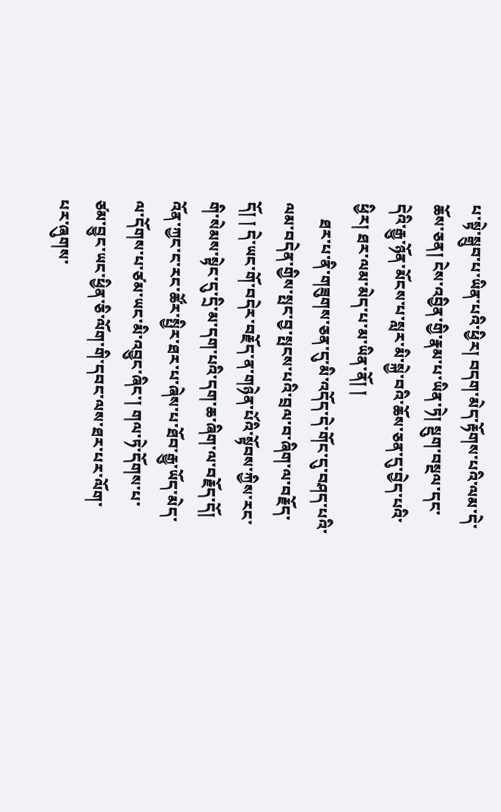པ་སྟེ་སྒྲུབ་པ་ཡིན་པའི་ཕྱིར། བདག་མེད་རྟོགས་པའི་ལམ་དེ་ཆོས་ཅན། ངེས་འབྱིན་གྱི་རྣམ་པ་ཡིན་ཏེ། སྡུག་བསྔལ་དང་དེའི་རྒྱུ་ཉོན་མོངས་པ་སླར་མི་སྐྱེ་བའི་ཆོས་ཅན་དུ་བྱེད་པའི་ཕྱིར། ཐར་ལམ་མེད་པ་མ་ཡིན་ནོ། །
    ཐར་པ་ནི་གཟུགས་ཅན་དུ་མི་འདོད་དེ་གོང་དུ་བཤད་པའི་ལམ་བདེན་གྱིས་སྤང་བྱ་སྤངས་པའི་བྲལ་བ་ཞིག་ལ་བརྗོད་དོ། ། དེ་ཡང་གོ་བདེར་བརྗོད་ན་གཉེན་པོའི་སྟོབས་ཀྱིས་རང་གི་སེམས་སྟེང་དུ་དྲི་མ་དག་པའི་དག་ཆ་ཞིག་ལ་བརྗོད་དོ། འོན་ཀྱང་ང་རང་ཚོར་སྤྱིར་ཐར་པ་ཞེས་པ་ཐོབ་རྒྱུ་ཡོད་མེད་ལ་དོགས་པ་ཙམ་ཡང་མི་འབྱུང་ཞིང་། གལ་ཏེ་དོགས་པ་ཙམ་བྱུང་ཡང་ཕྱིན་ཅི་ལོག་གི་དབང་ལས་ཐར་པར་ལོག་པར་ཞུགས་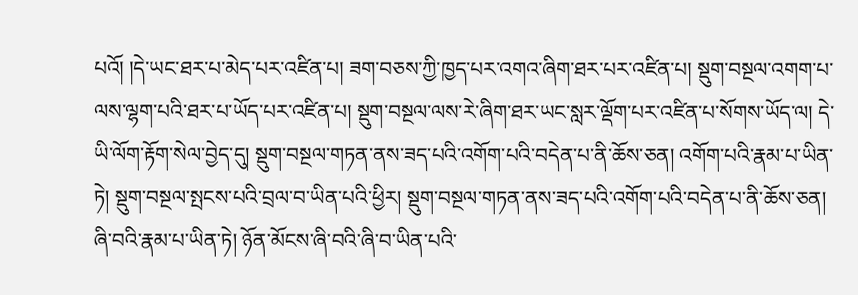པའོ། །དེ་ཡང་ཐར་པ་མེད་པར་འཛིན་པ། ཟག་བཅས་ཀྱི་ཁྱད་པར་འགའ་ཞིག་ཐར་པར་འཛིན་པ། སྡུག་བསྔལ་འགག་པ་ལས་ལྷག་པའི་ཐར་པ་ཡོད་པར་འཛིན་པ། སྡུག་བསྔལ་ལས་རེ་ཞིག་ཐར་ཡང་སླར་ལྡོག་པར་འཛིན་པ་སོགས་ཡོད་ལ། དེ་ཡི་ལོག་རྟོག་སེལ་བྱེད་དུ། སྡུག་བསྔལ་གཏན་ནས་ཟད་པའི་འགོག་པའི་བདེན་པ་ནི་ཆོས་ཅན། འགོག་པའི་རྣམ་པ་ཡིན་ཏེ། སྡུག་བསྔལ་སྤངས་པའི་བྲལ་བ་ཡིན་པའི་ཕྱིར། སྡུག་བསྔལ་གཏན་ནས་ཟད་པའི་འགོག་པའི་བདེན་པ་ནི་ཆོས་ཅན། ཞི་བའི་རྣམ་པ་ཡིན་ཏེ། ཉོན་མོངས་ཞི་བའི་ཞི་བ་ཡིན་པའི་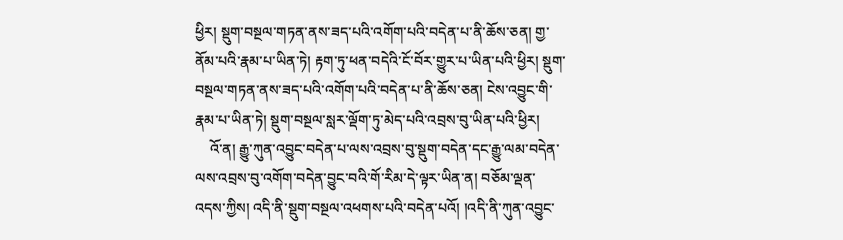ཕྱིར། སྡུག་བསྔལ་གཏན་ནས་ཟད་པའི་འགོག་པའི་བདེན་པ་ནི་ཆོས་ཅན། གྱ་ནོམ་པའི་རྣམ་པ་ཡིན་ཏེ། རྟག་ཏུ་ཕན་བདེའི་ངོ་བོར་གྱུར་པ་ཡིན་པའི་ཕྱིར། སྡུག་བསྔལ་གཏན་ནས་ཟད་པའི་འགོག་པའི་བདེན་པ་ནི་ཆོས་ཅན། ངེས་འབྱུང་གི་རྣམ་པ་ཡིན་ཏེ། སྡུག་བསྔལ་སླར་ལྡོག་ཏུ་མེད་པའི་འབྲས་བུ་ཡིན་པའི་ཕྱིར།
    འོ་ན། རྒྱུ་ཀུན་འབྱུང་བདེན་པ་ལས་འབྲས་བུ་སྡུག་བདེན་དང་རྒྱུ་ལམ་བདེན་ལས་འབྲས་བུ་འགོག་བདེན་བྱུང་བའི་གོ་རིམ་དེ་ལྟར་ཡིན་ན། བཅོམ་ལྡན་འདས་ཀྱིས། འདི་ནི་སྡུག་བསྔལ་འཕགས་པའི་བདེན་པའོ། །འདི་ནི་ཀུན་འབྱུང་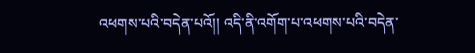འཕགས་པའི་བདེན་པའོ།། འདི་ནི་འགོག་པ་འཕགས་པའི་བདེན་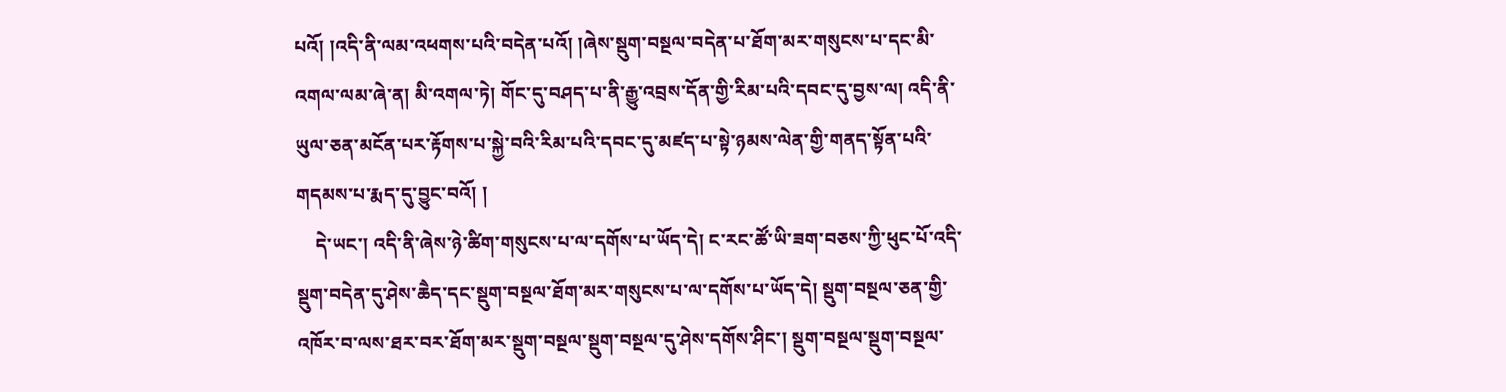པའོ། །འདི་ནི་ལམ་འཕགས་པའི་བདེན་པའོ། །ཞེས་སྡུག་བསྔལ་བདེན་པ་ཐོག་མར་གསུངས་པ་དང་མི་འགལ་ལམ་ཞེ་ན། མི་འགལ་ཏེ། གོང་དུ་བཤད་པ་ནི་རྒྱུ་འབྲས་དོན་གྱི་རིམ་པའི་དབང་དུ་བྱས་ལ། འདི་ནི་ཡུལ་ཅན་མངོན་པར་རྟོགས་པ་སྐྱེ་བའི་རིམ་པའི་དབང་དུ་མཛད་པ་སྟེ་ཉམས་ལེན་གྱི་གནད་སྟོན་པའི་གདམས་པ་རྨད་དུ་བྱུང་བའོ། །
    དེ་ཡང་། འདི་ནི་ཞེས་ཉེ་ཚིག་གསུངས་པ་ལ་དགོས་པ་ཡོད་དེ། ང་རང་ཚོ་ཡི་ཟག་བཅས་ཀྱི་ཕུང་པོ་འདི་སྡུག་བདེན་དུ་ཤེས་ཆཻད་དང་སྡུག་བསྔལ་ཐོག་མར་གསུངས་པ་ལ་དགོས་པ་ཡོད་དེ། སྡུག་བསྔལ་ཅན་གྱི་འཁོར་བ་ལས་ཐར་བར་ཐོག་མར་སྡུག་བསྔལ་སྡུག་བསྔལ་དུ་ཤེས་དགོས་ཤིང་། སྡུག་བསྔལ་སྡུག་བསྔལ་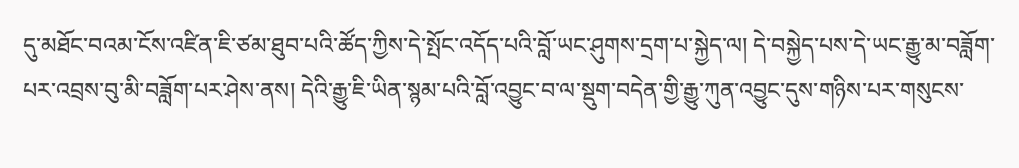དུ་མཐོང་བའམ་ངོས་འཛིན་ཇི་ཙམ་ཐུབ་པའི་ཚོད་ཀྱིས་དེ་སྤོང་འདོད་པའི་བློ་ཡང་ཤུགས་དྲག་པ་སྐྱེད་ལ། དེ་བསྐྱེད་པས་དེ་ཡང་རྒྱུ་མ་བཟློག་པར་འབྲས་བུ་མི་བཟློག་པར་ཤེས་ནས། དེའི་རྒྱུ་ཇི་ཡིན་སྙམ་པའི་བློ་འབྱུང་བ་ལ་སྡུག་བདེན་གྱི་རྒྱུ་ཀུན་འབྱུང་དུས་གཉིས་པར་གསུངས་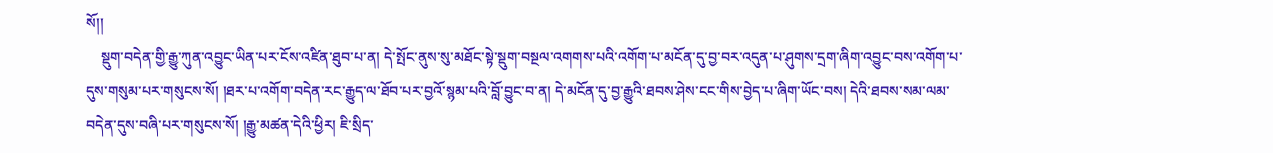སོ།།
    སྡུག་བདེན་གྱི་རྒྱུ་ཀུན་འབྱུང་ཡིན་པར་ངོས་འཛིན་ཐུབ་པ་ན། དེ་སྤོང་ནུས་སུ་མཐོང་སྟེ་སྡུག་བསྔལ་འགགས་པའི་འགོག་པ་མངོན་དུ་བྱ་བར་འདུན་པ་ཤུགས་དྲག་ཞིག་འབྱུང་བས་འགོག་པ་དུས་གསུམ་པར་གསུངས་སོ། །ཐར་པ་འགོག་བདེན་རང་རྒྱུད་ལ་ཐོབ་པར་བྱའོ་སྙམ་པའི་བློ་བྱུང་བ་ན། དེ་མངོན་དུ་བྱ་རྒྱུའི་ཐབས་ཤེས་ངང་གིས་བྱེད་པ་ཞིག་ཡོང་བས། དེའི་ཐབས་སམ་ལམ་བདེན་དུས་བཞི་པར་གསུངས་སོ། །རྒྱུ་མཚན་དེའི་ཕྱིར། ཇི་སྲིད་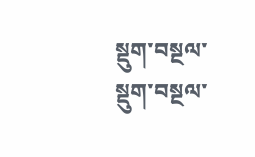སྡུག་བསྔལ་སྡུག་བསྔལ་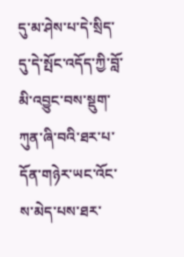དུ་མ་ཤེས་པ་དེ་སྲིད་དུ་དེ་སྤོང་འདོད་ཀྱི་བློ་མི་འབྱུང་བས་སྡུག་ཀུན་ཞི་བའི་ཐར་པ་དོན་གཉེར་ཡང་འོང་ས་མེད་པས་ཐར་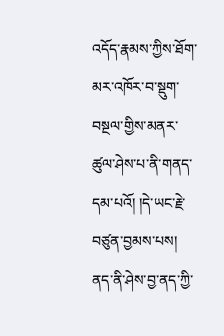འདོད་རྣམས་ཀྱིས་ཐོག་མར་འཁོར་བ་སྡུག་བསྔལ་གྱིས་མནར་ཚུལ་ཤེས་པ་ནི་གནད་དམ་པའོ། །དེ་ཡང་རྗེ་བཙུན་བྱམས་པས།  ནད་ནི་ཤེས་བྱ་ནད་ཀྱི་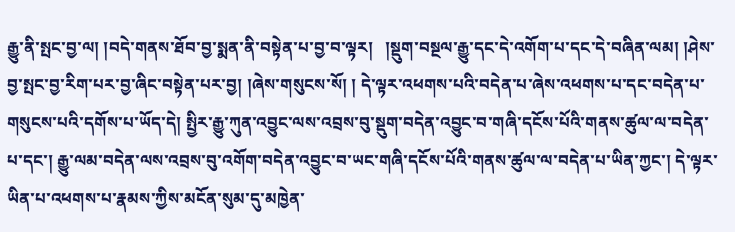རྒྱུ་ནི་སྤང་བྱ་ལ། །བདེ་གནས་ཐོབ་བྱ་སྨན་ནི་བསྟེན་པ་བྱ་བ་ལྟར།   །སྡུག་བསྔལ་རྒྱུ་དང་དེ་འགོག་པ་དང་དེ་བཞིན་ལམ། །ཤེས་བྱ་སྤང་བྱ་རིག་པར་བྱ་ཞིང་བསྟེན་པར་བྱ། །ཞེས་གསུངས་སོ། ། དེ་ལྟར་འཕགས་པའི་བདེན་པ་ཞེས་འཕགས་པ་དང་བདེན་པ་གསུངས་པའི་དགོས་པ་ཡོད་དེ། སྤྱིར་རྒྱུ་ཀུན་འབྱུང་ལས་འབྲས་བུ་སྡུག་བདེན་འབྱུང་བ་གཞི་དངོས་པོའི་གནས་ཚུལ་ལ་བདེན་པ་དང་། རྒྱུ་ལམ་བདེན་ལས་འབྲས་བུ་འགོག་བདེན་འབྱུང་བ་ཡང་གཞི་དངོས་པོའི་གནས་ཚུལ་ལ་བདེན་པ་ཡིན་ཀྱང་། དེ་ལྟར་ཡིན་པ་འཕགས་པ་རྣམས་ཀྱིས་མངོན་སུམ་དུ་མཁྱེན་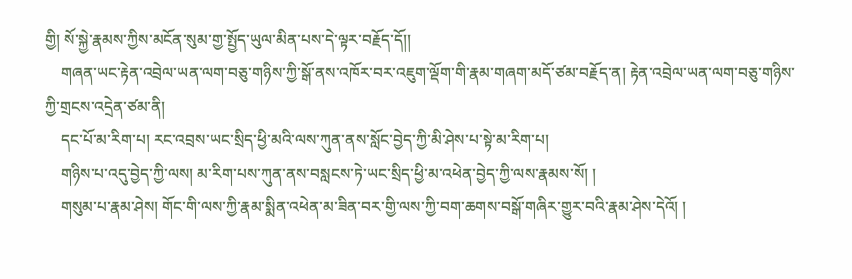གྱི། སོ་སྐྱེ་རྣམས་ཀྱིས་མངོན་སུམ་གྱ་སྤྱོད་ཡུལ་མིན་པས་དེ་ལྟར་བརྗོད་དོ།།
    གཞན་ཡང་རྟེན་འབྲེལ་ཡན་ལག་བཅུ་གཉིས་ཀྱི་སྒོ་ནས་འཁོར་བར་འཇུག་ལྡོག་གི་རྣམ་གཞག་མདོ་ཙམ་བརྗོད་ན། རྟེན་འབྲེལ་ཡན་ལག་བཅུ་གཉིས་ཀྱི་གྲངས་འདྲེན་ཙམ་ནི།
    དང་པོ་མ་རིག་པ། རང་འབྲས་ཡང་སྲིད་ཕྱི་མའི་ལས་ཀུན་ནས་སློང་བྱེད་ཀྱི་མི་ཤེས་པ་སྟེ་མ་རིག་པ།
    གཉིས་པ་འདུ་བྱེད་ཀྱི་ལས། མ་རིག་པས་ཀུན་ནས་བསླངས་ཏེ་ཡང་སྲིད་ཕྱི་མ་འཕེན་བྱེད་ཀྱི་ལས་རྣམས་སོ། །
    གསུམ་པ་རྣམ་ཤེས། གོང་གི་ལས་ཀྱི་རྣམ་སྨིན་འཕེན་མ་ཟིན་བར་གྱི་ལས་ཀྱི་བག་ཆགས་བསྒོ་གཞིར་གྱུར་བའི་རྣམ་ཤེས་དེའོ། །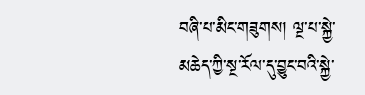བཞི་པ་མིང་གཟུགས། ལྔ་པ་སྐྱེ་མཆེད་ཀྱི་སྔ་རོལ་དུ་བྱུང་བའི་སྐྱེ་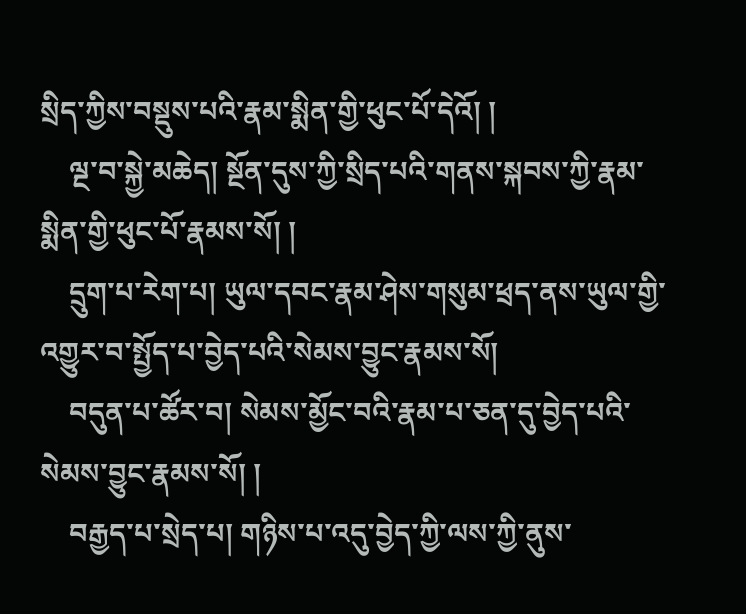སྲིད་ཀྱིས་བསྡུས་པའི་རྣམ་སྨིན་གྱི་ཕུང་པོ་དེའོ། །
    ལྔ་བ་སྐྱེ་མཆེད། སྔོན་དུས་ཀྱི་སྲིད་པའི་གནས་སྐབས་ཀྱི་རྣམ་སྨིན་གྱི་ཕུང་པོ་རྣམས་སོ། །
    དྲུག་པ་རེག་པ། ཡུལ་དབང་རྣམ་ཤེས་གསུམ་ཕྲད་ནས་ཡུལ་གྱི་འགྱུར་བ་སྤྱོད་པ་བྱེད་པའི་སེམས་བྱུང་རྣམས་སོ།
    བདུན་པ་ཚོར་བ། སེམས་མྱོང་བའི་རྣམ་པ་ཅན་དུ་བྱེད་པའི་སེམས་བྱུང་རྣམས་སོ། །
    བརྒྱད་པ་སྲེད་པ། གཉིས་པ་འདུ་བྱེད་ཀྱི་ལས་ཀྱི་ནུས་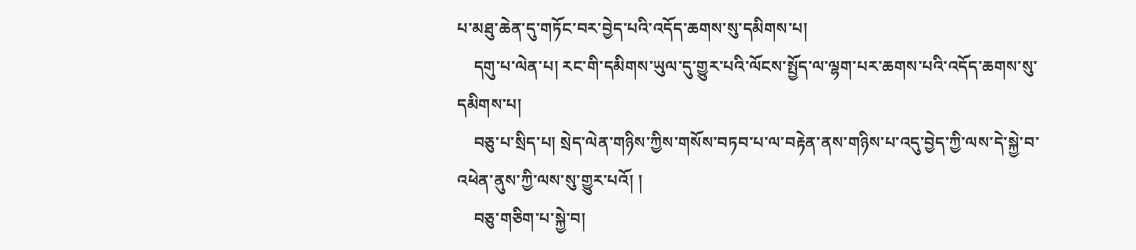པ་མཐུ་ཆེན་དུ་གཏོང་བར་བྱེད་པའི་འདོད་ཆགས་སུ་དམིགས་པ།
    དགུ་པ་ལེན་པ། རང་གི་དམིགས་ཡུལ་དུ་གྱུར་པའི་ལོངས་སྤྱོད་ལ་ལྷག་པར་ཆགས་པའི་འདོད་ཆགས་སུ་དམིགས་པ།
    བཅུ་པ་སྲིད་པ། སྲེད་ལེན་གཉིས་ཀྱིས་གསོས་བཏབ་པ་ལ་བརྟེན་ནས་གཉིས་པ་འདུ་བྱེད་ཀྱི་ལས་དེ་སྐྱེ་བ་འཕེན་ནུས་ཀྱི་ལས་སུ་གྱུར་པའོ། །
    བཅུ་གཅིག་པ་སྐྱེ་བ།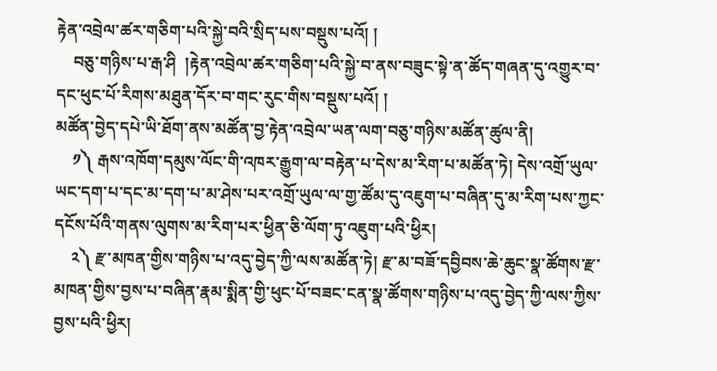རྟེན་འབྲེལ་ཚར་གཅིག་པའི་སྐྱེ་བའི་སྲིད་པས་བསྡུས་པའོ། །
    བཅུ་གཉིས་པ་རྒ་ཤི  །རྟེན་འབྲེལ་ཚར་གཅིག་པའི་སྐྱེ་བ་ནས་བཟུང་སྟེ་ན་ཚོད་གཞན་དུ་འགྱུར་བ་དང་ཕུང་པོ་རིགས་མཐུན་དོར་བ་གང་རུང་གིས་བསྡུས་པའོ། །
མཚོན་བྱེད་དཔེ་ཡི་ཐོག་ནས་མཚོན་བྱ་རྟེན་འབྲེལ་ཡན་ལག་བཅུ་གཉིས་མཚོན་ཚུལ་ནི།
    ༡༽ རྒས་འཁོག་དམུས་ལོང་གི་འཁར་རྒྱུག་ལ་བརྟེན་པ་དེས་མ་རིག་པ་མཚོན་ཏེ། དེས་འགྲོ་ཡུལ་ཡང་དག་པ་དང་མ་དག་པ་མ་ཤེས་པར་འགྲོ་ཡུལ་ལ་གྱ་ཚོམ་དུ་འཇུག་པ་བཞིན་དུ་མ་རིག་པས་ཀྱང་དངོས་པོའི་གནས་ལུགས་མ་རིག་པར་ཕྱིན་ཅི་ལོག་ཏུ་འཇུག་པའི་ཕྱིར།
    ༢༽ རྫ་མཁན་གྱིས་གཉིས་པ་འདུ་བྱེད་ཀྱི་ལས་མཚོན་ཏེ། རྫ་མ་བཟོ་དབྱིབས་ཆེ་ཆུང་སྣ་ཚོགས་རྫ་མཁན་གྱིས་བྱས་པ་བཞིན་རྣམ་སྨིན་གྱི་ཕུང་པོ་བཟང་ངན་སྣ་ཚོགས་གཉིས་པ་འདུ་བྱེད་ཀྱི་ལས་ཀྱིས་བྱས་པའི་ཕྱིར།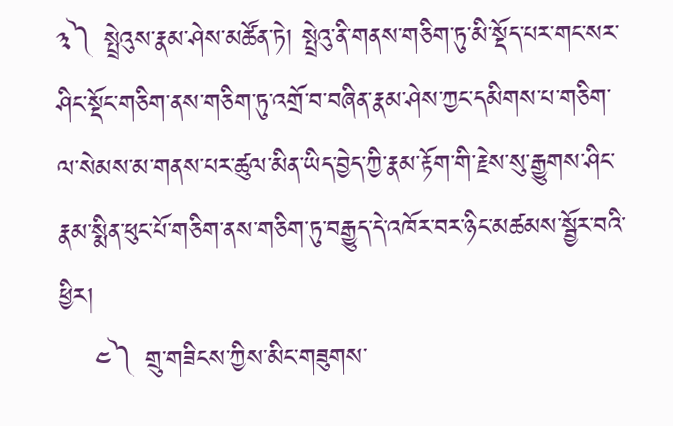༣༽ སྤྲེའུས་རྣམ་ཤེས་མཚོན་ཏེ། སྤྲེའུ་ནི་གནས་གཅིག་ཏུ་མི་སྡོད་པར་གང་སར་ཤིང་སྡོང་གཅིག་ནས་གཅིག་ཏུ་འགྲོ་བ་བཞིན་རྣམ་ཤེས་ཀྱང་དམིགས་པ་གཅིག་ལ་སེམས་མ་གནས་པར་ཚུལ་མིན་ཡིད་བྱེད་ཀྱི་རྣམ་རྟོག་གི་རྗེས་སུ་རྒྱུགས་ཤིང་རྣམ་སྨིན་ཕུང་པོ་གཅིག་ནས་གཅིག་ཏུ་བརྒྱུད་དེ་འཁོར་བར་ཉིང་མཚམས་སྦྱོར་བའི་ཕྱིར།
    ༤༽ གྲུ་གཟིངས་ཀྱིས་མིང་གཟུགས་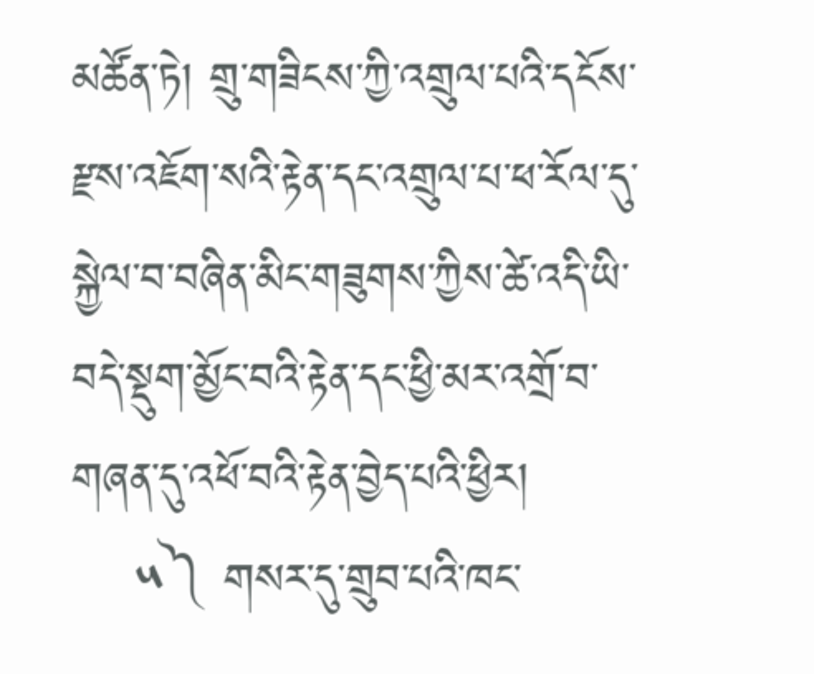མཚོན་ཏེ། གྲུ་གཟིངས་ཀྱི་འགྲུལ་པའི་དངོས་རྫས་འཇོག་སའི་རྟེན་དང་འགྲུལ་པ་ཕ་རོལ་དུ་སྐྱེལ་བ་བཞིན་མིང་གཟུགས་ཀྱིས་ཚེ་འདི་ཡི་བདེ་སྡུག་མྱོང་བའི་རྟེན་དང་ཕྱི་མར་འགྲོ་བ་གཞན་དུ་འཕོ་བའི་རྟེན་བྱེད་པའི་ཕྱིར།
    ༥༽ གསར་དུ་གྲུབ་པའི་ཁང་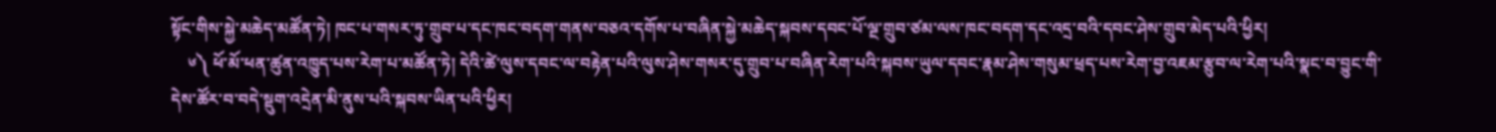སྟོང་གིས་སྐྱེ་མཆེད་མཚོན་ཏེ། ཁང་པ་གསར་ཏུ་གྲུབ་པ་དང་ཁང་བདག་གནས་བཅའ་དགོས་པ་བཞིན་སྐྱེ་མཆེད་སྐབས་དབང་པོ་ལྔ་གྲུབ་ཙམ་ལས་ཁང་བདག་དང་འདྲ་བའི་དབང་ཤེས་གྲུབ་མེད་པའི་ཕྱིར།
    ༦༽ ཕོ་མོ་ཕན་ཚུན་འཁྱུད་པས་རེག་པ་མཚོན་ཏེ། དེའི་ཚེ་ལུས་དབང་ལ་བརྟེན་པའི་ལུས་ཤེས་གསར་དུ་གྲུབ་པ་བཞིན་རེག་པའི་སྐབས་ཡུལ་དབང་རྣམ་ཤེས་གསུམ་ཕྲད་པས་རེག་བྱ་འཇམ་རྩུབ་ལ་རེག་པའི་སྣང་བ་བྱུང་གི་དེས་ཚོར་བ་བདེ་སྡུག་འདྲེན་མི་ནུས་པའི་སྐབས་ཡིན་པའི་ཕྱིར།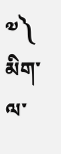༧༽ མིག་ལ་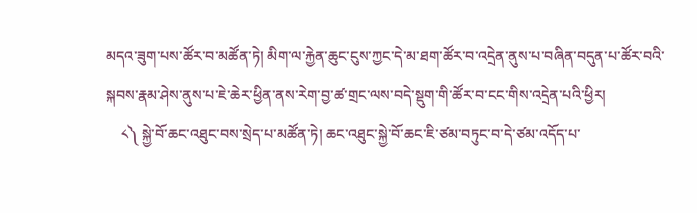མདའ་ཟུག་པས་ཚོར་བ་མཚོན་ཏེ། མིག་ལ་རྐྱེན་ཆུང་ངུས་ཀྱང་དེ་མ་ཐག་ཚོར་བ་འདྲེན་ནུས་པ་བཞིན་བདུན་པ་ཚོར་བའི་སྐབས་རྣམ་ཤེས་ནུས་པ་ཇེ་ཆེར་ཕྱིན་ནས་རེག་བྱ་ཚ་གྲང་ལས་བདེ་སྡུག་གི་ཚོར་བ་ངང་གིས་འདྲེན་པའི་ཕྱིར།
    ༨༽ སྐྱེ་བོ་ཆང་འཐུང་བས་སྲེད་པ་མཚོན་ཏེ། ཆང་འཐུང་སྐྱེ་བོ་ཆང་ཇི་ཙམ་བཏུང་བ་དེ་ཙམ་འདོད་པ་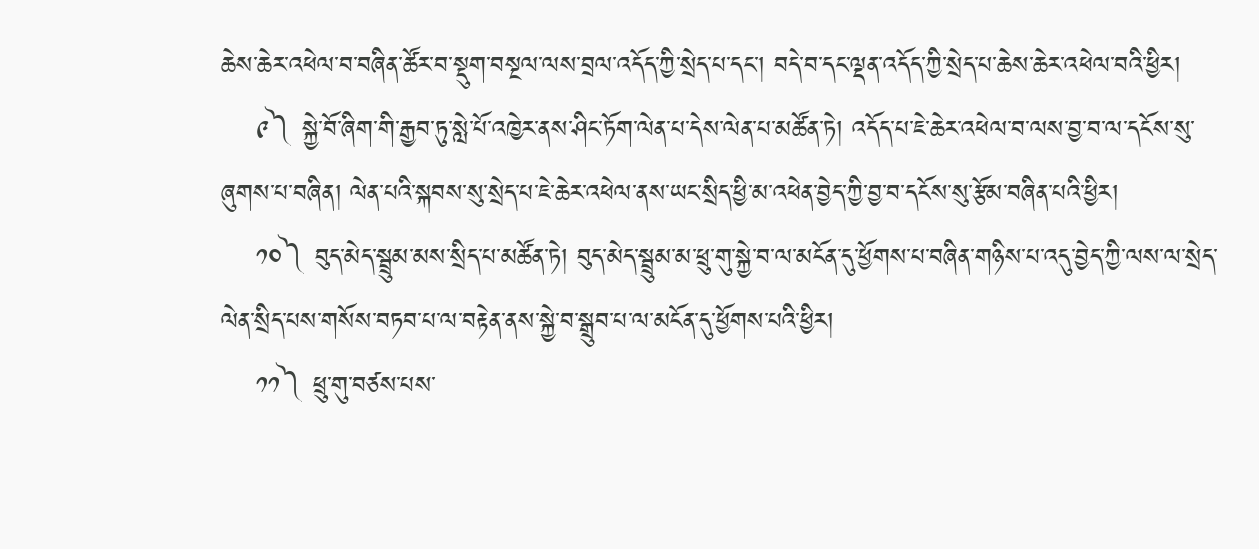ཆེས་ཆེར་འཕེལ་བ་བཞིན་ཚོར་བ་སྡུག་བསྔལ་ལས་བྲལ་འདོད་ཀྱི་སྲེད་པ་དང་། བདེ་བ་དང་ལྡན་འདོད་ཀྱི་སྲེད་པ་ཆེས་ཆེར་འཕེལ་བའི་ཕྱིར།
    ༩༽ སྐྱེ་བོ་ཞིག་གི་རྒྱབ་ཏུ་སླེ་པོ་འཁྱེར་ནས་ཤིང་ཏོག་ལེན་པ་དེས་ལེན་པ་མཚོན་ཏེ། འདོད་པ་ཇེ་ཆེར་འཕེལ་བ་ལས་བྱ་བ་ལ་དངོས་སུ་ཞུགས་པ་བཞིན། ལེན་པའི་སྐབས་སུ་སྲེད་པ་ཇེ་ཆེར་འཕེལ་ནས་ཡང་སྲིད་ཕྱི་མ་འཕེན་བྱེད་ཀྱི་བྱ་བ་དངོས་སུ་རྩོམ་བཞིན་པའི་ཕྱིར།
    ༡༠༽ བུད་མེད་སྦྲུམ་མས་སྲིད་པ་མཚོན་ཏེ། བུད་མེད་སྦྲུམ་མ་ཕྲུ་གུ་སྐྱེ་བ་ལ་མངོན་དུ་ཕྱོགས་པ་བཞིན་གཉིས་པ་འདུ་བྱེད་ཀྱི་ལས་ལ་སྲེད་ལེན་སྲིད་པས་གསོས་བཏབ་པ་ལ་བརྟེན་ནས་སྐྱེ་བ་སྒྲུབ་པ་ལ་མངོན་དུ་ཕྱོགས་པའི་ཕྱིར།
    ༡༡༽ ཕྲུ་གུ་བཙས་པས་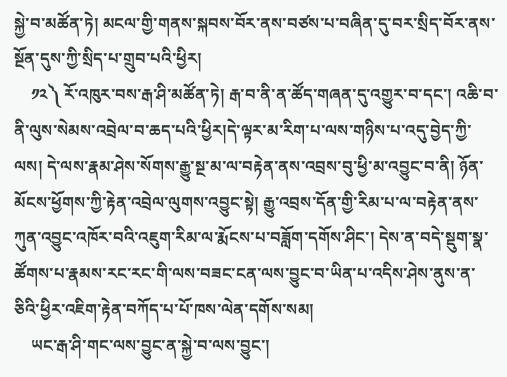སྐྱེ་བ་མཚོན་ཏེ། མངལ་གྱི་གནས་སྐབས་བོར་ནས་བཙས་པ་བཞིན་དུ་བར་སྲིད་བོར་ནས་སྔོན་དུས་ཀྱི་སྲིད་པ་གྲུབ་པའི་ཕྱིར།
    ༡༢༽ རོ་འཁུར་བས་རྒ་ཤི་མཚོན་ཏེ། རྒ་བ་ནི་ན་ཚོད་གཞན་དུ་འགྱུར་བ་དང་། འཆི་བ་ནི་ལུས་སེམས་འབྲེལ་བ་ཆད་པའི་ཕྱིར།དེ་ལྟར་མ་རིག་པ་ལས་གཉིས་པ་འདུ་བྱེད་ཀྱི་ལས། དེ་ལས་རྣམ་ཤེས་སོགས་རྒྱུ་སྔ་མ་ལ་བརྟེན་ནས་འབྲས་བུ་ཕྱི་མ་འབྱུང་བ་ནི། ཉོན་མོངས་ཕྱོགས་ཀྱི་རྟེན་འབྲེལ་ལུགས་འབྱུང་སྟེ། རྒྱུ་འབྲས་དོན་གྱི་རིམ་པ་ལ་བརྟེན་ནས་ཀུན་འབྱུང་འཁོར་བའི་འཇུག་རིམ་ལ་རྨོངས་པ་བཟློག་དགོས་ཤིང་། དེས་ན་བདེ་སྡུག་སྣ་ཚོགས་པ་རྣམས་རང་རང་གི་ལས་བཟང་ངན་ལས་བྱུང་བ་ཡིན་པ་འདིས་ཤེས་ནུས་ན་ཅིའི་ཕྱིར་འཇིག་རྟེན་བཀོད་པ་པོ་ཁས་ལེན་དགོས་སམ།
    ཡང་རྒ་ཤི་གང་ལས་བྱུང་ན་སྐྱེ་བ་ལས་བྱུང་།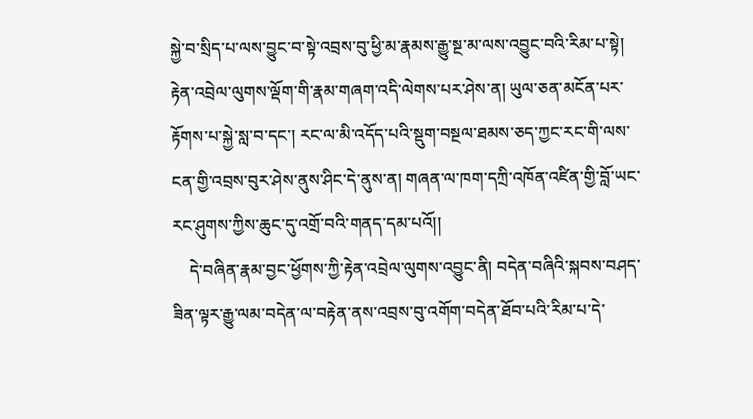སྐྱེ་བ་སྲིད་པ་ལས་བྱུང་བ་སྟེ་འབྲས་བུ་ཕྱི་མ་རྣམས་རྒྱུ་སྔ་མ་ལས་འབྱུང་བའི་རིམ་པ་སྟེ།  རྟེན་འབྲེལ་ལུགས་ལྡོག་གི་རྣམ་གཞག་འདི་ལེགས་པར་ཤེས་ན། ཡུལ་ཅན་མངོན་པར་རྟོགས་པ་སྐྱེ་སླ་བ་དང་། རང་ལ་མི་འདོད་པའི་སྡུག་བསྔལ་ཐམས་ཅད་ཀྱང་རང་གི་ལས་ངན་གྱི་འབྲས་བུར་ཤེས་ནུས་ཤིང་དེ་ནུས་ན། གཞན་ལ་ཁག་དཀྲི་འཁོན་འཛིན་གྱི་བློ་ཡང་རང་ཤུགས་ཀྱིས་ཆུང་དུ་འགྲོ་བའི་གནད་དམ་པའོ།།
    དེ་བཞིན་རྣམ་བྱང་ཕྱོགས་ཀྱི་རྟེན་འབྲེལ་ལུགས་འབྱུང་ནི། བདེན་བཞིའི་སྐབས་བཤད་ཟིན་ལྟར་རྒྱུ་ལམ་བདེན་ལ་བརྟེན་ནས་འབྲས་བུ་འགོག་བདེན་ཐོབ་པའི་རིམ་པ་དེ་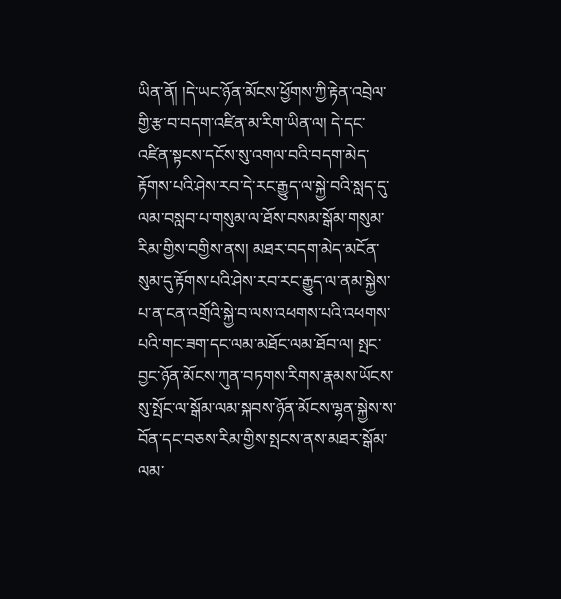ཡིན་ནོ། །དེ་ཡང་ཉོན་མོངས་ཕྱོགས་ཀྱི་རྟེན་འབྲེལ་གྱི་རྩ་བ་བདག་འཛིན་མ་རིག་ཡིན་ལ། དེ་དང་འཛིན་སྟངས་དངོས་སུ་འགལ་བའི་བདག་མེད་རྟོགས་པའི་ཤེས་རབ་དེ་རང་རྒྱུད་ལ་སྐྱེ་བའི་སླད་དུ་ལམ་བསླབ་པ་གསུམ་ལ་ཐོས་བསམ་སྒོམ་གསུམ་རིམ་གྱིས་བགྱིས་ནས། མཐར་བདག་མེད་མངོན་སུམ་དུ་རྟོགས་པའི་ཤེས་རབ་རང་རྒྱུད་ལ་ནམ་སྐྱེས་པ་ན་ངན་འགྲོའི་སྐྱེ་བ་ལས་འཕགས་པའི་འཕགས་པའི་གང་ཟག་དང་ལམ་མཐོང་ལམ་ཐོབ་ལ། སྤང་བྱང་ཉོན་མོངས་ཀུན་བཏགས་རིགས་རྣམས་ཡོངས་སུ་སྤོང་ལ་སྒོམ་ལམ་སྐབས་ཉོན་མོངས་ལྷན་སྐྱེས་ས་བོན་དང་བཅས་རིམ་གྱིས་སྤངས་ནས་མཐར་སྒོམ་ལམ་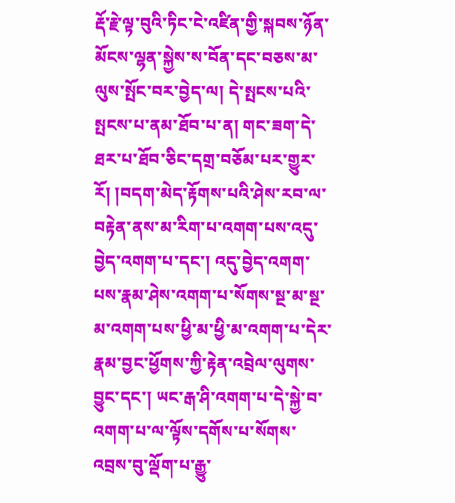རྡོ་རྗེ་ལྟ་བུའི་ཏིང་ངེ་འཛིན་གྱི་སྐབས་ཉོན་མོངས་ལྷན་སྐྱེས་ས་བོན་དང་བཅས་མ་ལུས་སྤོང་བར་བྱེད་ལ། དེ་སྤངས་པའི་སྤངས་པ་ནམ་ཐོབ་པ་ན། གང་ཟག་དེ་ཐར་པ་ཐོབ་ཅིང་དགྲ་བཅོམ་པར་གྱུར་རོ། །བདག་མེད་རྟོགས་པའི་ཤེས་རབ་ལ་བརྟེན་ནས་མ་རིག་པ་འགག་པས་འདུ་བྱེད་འགག་པ་དང་། འདུ་བྱེད་འགག་པས་རྣམ་ཤེས་འགག་པ་སོགས་སྔ་མ་སྔ་མ་འགག་པས་ཕྱི་མ་ཕྱི་མ་འགག་པ་དེར་རྣམ་བྱང་ཕྱོགས་ཀྱི་རྟེན་འབྲེལ་ལུགས་བྱུང་དང་། ཡང་རྒ་ཤི་འགག་པ་དེ་སྐྱེ་བ་འགག་པ་ལ་ལྟོས་དགོས་པ་སོགས་འབྲས་བུ་ལྡོག་པ་རྒྱུ་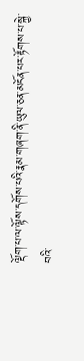ལྡོག་པ་ལ་ལྟོས་དགོས་པའི་རྣམ་གཞག་ནི་ཡུལ་ཅན་མངོན་པར་རྟོགས་པ་སྐྱེ་བའི་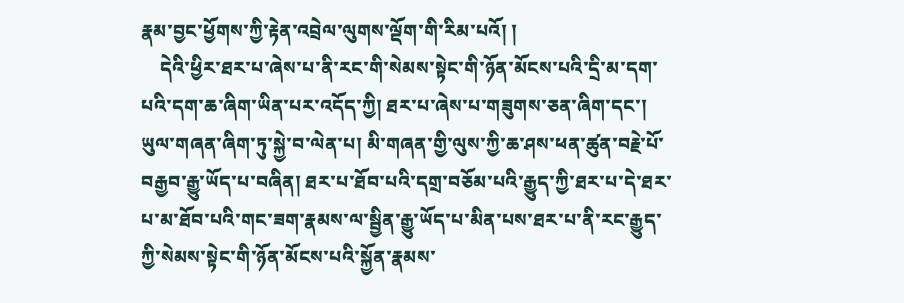རྣམ་བྱང་ཕྱོགས་ཀྱི་རྟེན་འབྲེལ་ལུགས་ལྡོག་གི་རིམ་པའོ། །
    དེའི་ཕྱིར་ཐར་པ་ཞེས་པ་ནི་རང་གི་སེམས་སྟེང་གི་ཉོན་མོངས་པའི་དྲི་མ་དག་པའི་དག་ཆ་ཞིག་ཡིན་པར་འདོད་ཀྱི། ཐར་པ་ཞེས་པ་གཟུགས་ཅན་ཞིག་དང་། ཡུལ་གཞན་ཞིག་ཏུ་སྐྱེ་བ་ལེན་པ། མི་གཞན་གྱི་ལུས་ཀྱི་ཆ་ཤས་ཕན་ཚུན་བརྗེ་པོ་བརྒྱབ་རྒྱུ་ཡོད་པ་བཞིན། ཐར་པ་ཐོབ་པའི་དགྲ་བཅོམ་པའི་རྒྱུད་ཀྱི་ཐར་པ་དེ་ཐར་པ་མ་ཐོབ་པའི་གང་ཟག་རྣམས་ལ་སྦྱིན་རྒྱུ་ཡོད་པ་མིན་པས་ཐར་པ་ནི་རང་རྒྱུད་ཀྱི་སེམས་སྟེང་གི་ཉོན་མོངས་པའི་སྐྱོན་རྣམས་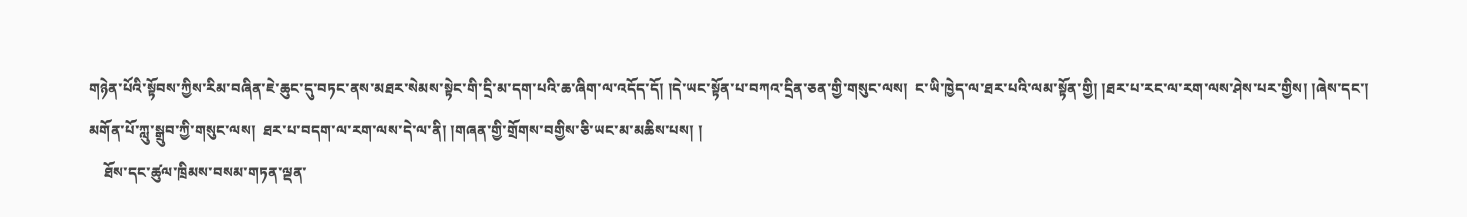གཉེན་པོའི་སྟོབས་ཀྱིས་རིམ་བཞིན་ཇེ་ཆུང་དུ་བཏང་ནས་མཐར་སེམས་སྟེང་གི་དྲི་མ་དག་པའི་ཆ་ཞིག་ལ་འདོད་དོ། །དེ་ཡང་སྟོན་པ་བཀའ་དྲིན་ཅན་གྱི་གསུང་ལས།  ང་ཡི་ཁྱེད་ལ་ཐར་པའི་ལམ་སྟོན་གྱི། །ཐར་པ་རང་ལ་རག་ལས་ཤེས་པར་གྱིས། །ཞེས་དང་། མགོན་པོ་ཀླུ་སྒྲུབ་ཀྱི་གསུང་ལས།  ཐར་པ་བདག་ལ་རག་ལས་དེ་ལ་ནི། །གཞན་གྱི་གྲོགས་བགྱིས་ཅི་ཡང་མ་མཆིས་པས། །
    ཐོས་དང་ཚུལ་ཁྲིམས་བསམ་གཏན་ལྡན་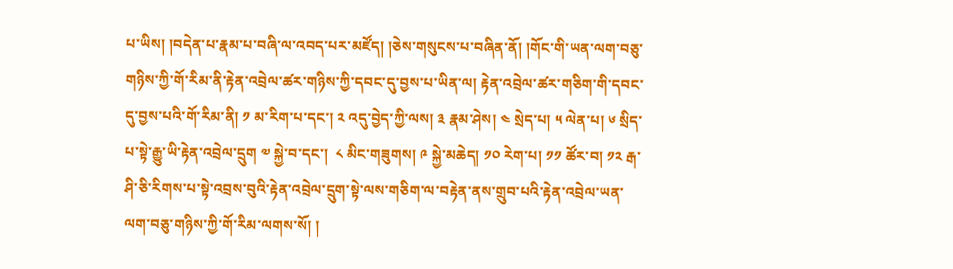པ་ཡིས། །བདེན་པ་རྣམ་པ་བཞི་ལ་འབད་པར་མཛོད། །ཅེས་གསུངས་པ་བཞིན་ནོ། །གོང་གི་ཡན་ལག་བཅུ་གཉིས་ཀྱི་གོ་རིམ་ནི་རྟེན་འབྲེལ་ཚར་གཉིས་ཀྱི་དབང་དུ་བྱས་པ་ཡིན་ལ། རྟེན་འབྲེལ་ཚར་གཅིག་གི་དབང་དུ་བྱས་པའི་གོ་རིམ་ནི། ༡ མ་རིག་པ་དང་། ༢ འདུ་བྱེད་ཀྱི་ལས། ༣ རྣམ་ཤེས། ༤ སྲེད་པ། ༥ ལེན་པ། ༦ སྲིད་པ་སྟེ་རྒྱུ་ཡི་རྟེན་འབྲེལ་དྲུག ༧ སྐྱེ་བ་དང་།  ༨ མིང་གཟུགས། ༩ སྐྱེ་མཆེད། ༡༠ རེག་པ། ༡༡ ཚོར་བ། ༡༢ རྒ་ཤི་ཅི་རིགས་པ་སྟེ་འབྲས་བུའི་རྟེན་འབྲེལ་དྲུག་སྟེ་ལས་གཅིག་ལ་བརྟེན་ནས་གྲུབ་པའི་རྟེན་འབྲེལ་ཡན་ལག་བཅུ་གཉིས་ཀྱི་གོ་རིམ་ལགས་སོ། །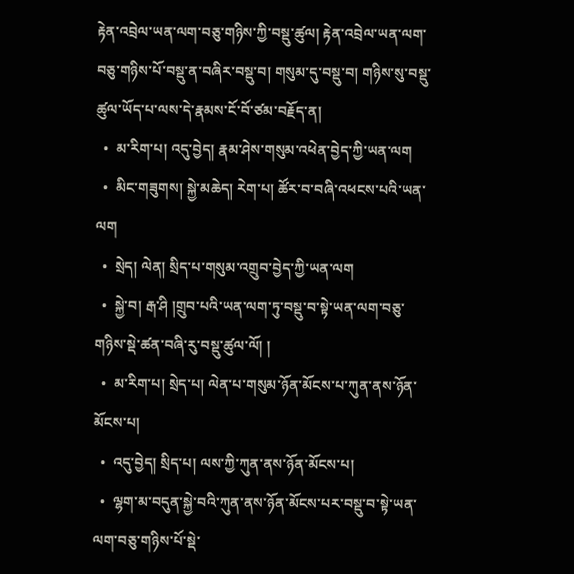རྟེན་འབྲེལ་ཡན་ལག་བཅུ་གཉིས་ཀྱི་བསྡུ་ཚུལ། རྟེན་འབྲེལ་ཡན་ལག་བཅུ་གཉིས་པོ་བསྡུ་ན་བཞིར་བསྡུ་བ། གསུམ་དུ་བསྡུ་བ། གཉིས་སུ་བསྡུ་ཚུལ་ཡོད་པ་ལས་དེ་རྣམས་ངོ་བོ་ཙམ་བརྗོད་ན།
  •  མ་རིག་པ། འདུ་བྱེད། རྣམ་ཤེས་གསུམ་འཕེན་བྱེད་ཀྱི་ཡན་ལག
  •  མིང་གཟུགས། སྐྱེ་མཆེད། རེག་པ། ཚོར་བ་བཞི་འཕངས་པའི་ཡན་ལག
  •  སྲེད། ལེན། སྲིད་པ་གསུམ་འགྲུབ་བྱེད་ཀྱི་ཡན་ལག
  •  སྐྱེ་བ། རྒ་ཤི །གྲུབ་པའི་ཡན་ལག་ཏུ་བསྡུ་བ་སྟེ་ཡན་ལག་བཅུ་གཉིས་སྡེ་ཚན་བཞི་རུ་བསྡུ་ཚུལ་ལོ། །
  •  མ་རིག་པ། སྲེད་པ། ལེན་པ་གསུམ་ཉོན་མོངས་པ་ཀུན་ནས་ཉོན་མོངས་པ།
  •  འདུ་བྱེད། སྲིད་པ། ལས་ཀྱི་ཀུན་ནས་ཉོན་མོངས་པ།
  •  ལྷག་མ་བདུན་སྐྱེ་བའི་ཀུན་ནས་ཉོན་མོངས་པར་བསྡུ་བ་སྟེ་ཡན་ལག་བཅུ་གཉིས་པོ་སྡེ་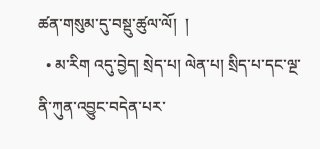ཚན་གསུམ་དུ་བསྡུ་ཚུལ་ལོ།  །
  • མ་རིག འདུ་བྱེད། སྲེད་པ། ལེན་པ། སྲིད་པ་དང་ལྔ་ནི་ཀུན་འབྱུང་བདེན་པར་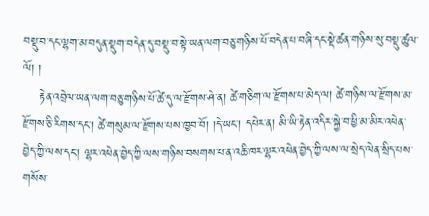བསྡུ་བ་དང་ལྷག་མ་བདུན་སྡུག་བདེན་དུ་བསྡུ་བ་སྟེ་ཡན་ལག་བཅུ་གཉིས་པོ་བདེན་པ་བཞི་དང་སྡེ་ཚན་གཉིས་སུ་བསྡུ་ཚུལ་ལོ། །
    རྟེན་འབྲེལ་ཡན་ལག་བཅུ་གཉིས་པོ་ཚེ་དུ་ལ་རྫོགས་ཤེ་ན། ཚེ་གཅིག་ལ་རྫོགས་པ་མེད་ལ། ཚེ་གཉིས་ལ་རྫོགས་མ་རྫོགས་ཅི་རིགས་དང་། ཚེ་གསུམ་ལ་རྫོགས་པས་ཁྱབ་བོ། །དེ་ཡང་། དཔེར་ན། མི་ཡི་རྟེན་འདིར་སྐྱེ་བ་ཕྱི་མ་མིར་འཕེན་བྱེད་ཀྱི་ལས་དང་། ལྷར་འཕེན་བྱེད་ཀྱི་ལས་གཉིས་བསགས་པ་ན་འཆི་ཁར་ལྷར་འཕེན་བྱེད་ཀྱི་ལས་ལ་སྲེད་ལེན་སྲིད་པས་གསོས་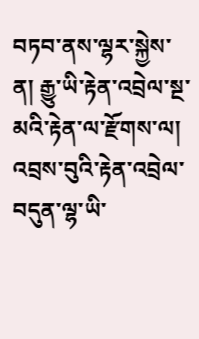བཏབ་ནས་ལྷར་སྐྱེས་ན། རྒྱུ་ཡི་རྟེན་འབྲེལ་སྔ་མའི་རྟེན་ལ་རྫོགས་ལ། འབྲས་བུའི་རྟེན་འབྲེལ་བདུན་ལྷ་ཡི་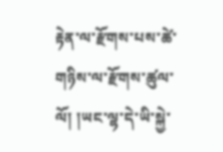རྟེན་ལ་རྫོགས་པས་ཚེ་གཉིས་ལ་རྫོགས་ཚུལ་ལོ། །ཡང་ལྷ་དེ་ཡི་སྐྱེ་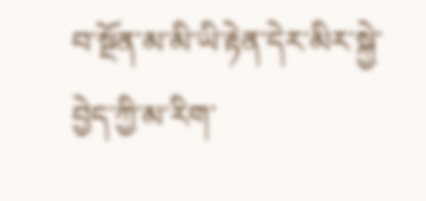བ་སྔོན་མ་མི་ཡི་རྟེན་དེར་མིར་སྐྱེ་བྱེད་ཀྱི་མ་རིག་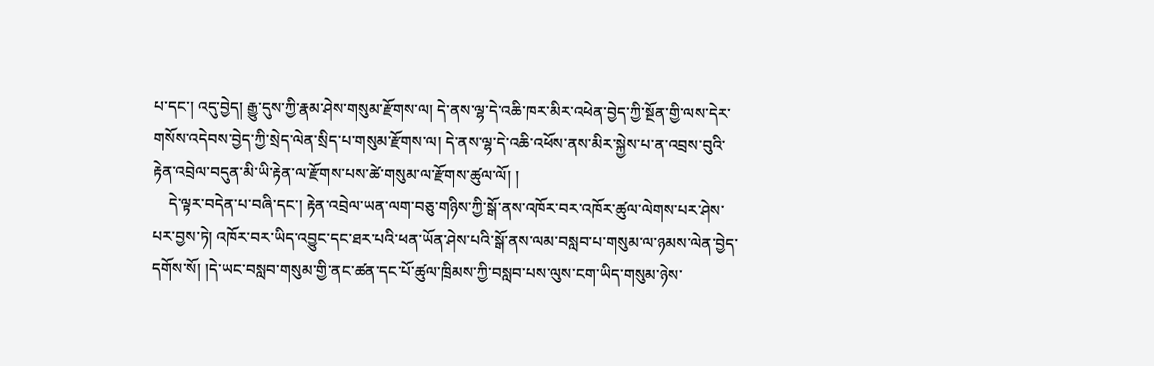པ་དང་། འདུ་བྱེད། རྒྱུ་དུས་ཀྱི་རྣམ་ཤེས་གསུམ་རྫོགས་ལ། དེ་ནས་ལྷ་དེ་འཆི་ཁར་མིར་འཕེན་བྱེད་ཀྱི་སྔོན་གྱི་ལས་དེར་གསོས་འདེབས་བྱེད་ཀྱི་སྲེད་ལེན་སྲིད་པ་གསུམ་རྫོགས་ལ། དེ་ནས་ལྷ་དེ་འཆི་འཕོས་ནས་མིར་སྐྱེས་པ་ན་འབྲས་བུའི་རྟེན་འབྲེལ་བདུན་མི་ཡི་རྟེན་ལ་རྫོགས་པས་ཚེ་གསུམ་ལ་རྫོགས་ཚུལ་ལོ། །
    དེ་ལྟར་བདེན་པ་བཞི་དང་། རྟེན་འབྲེལ་ཡན་ལག་བཅུ་གཉིས་ཀྱི་སྒོ་ནས་འཁོར་བར་འཁོར་ཚུལ་ལེགས་པར་ཤེས་པར་བྱས་ཏེ། འཁོར་བར་ཡིད་འབྱུང་དང་ཐར་པའི་ཕན་ཡོན་ཤེས་པའི་སྒོ་ནས་ལམ་བསླབ་པ་གསུམ་ལ་ཉམས་ལེན་བྱེད་དགོས་སོ། །དེ་ཡང་བསླབ་གསུམ་གྱི་ནང་ཚན་དང་པོ་ཚུལ་ཁྲིམས་ཀྱི་བསླབ་པས་ལུས་ངག་ཡིད་གསུམ་ཉེས་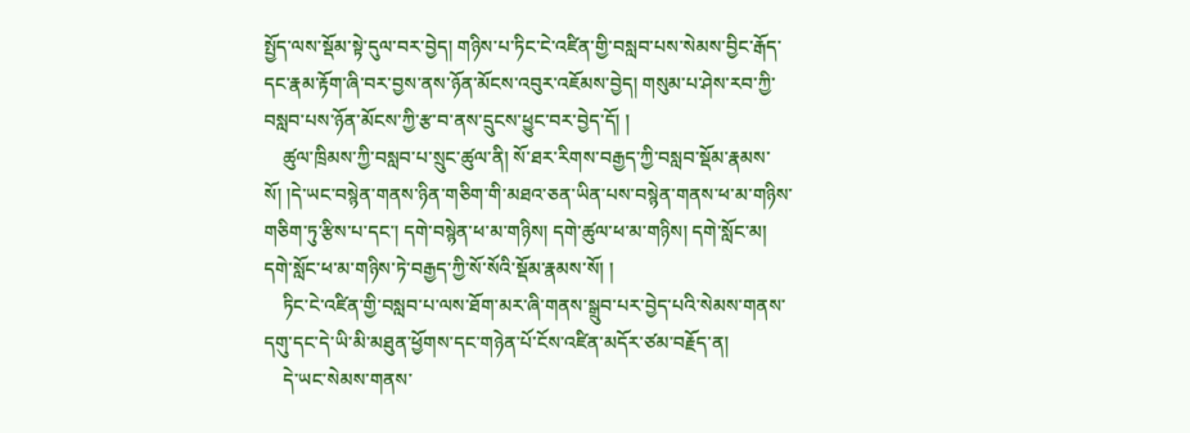སྤྱོད་ལས་སྡོམ་སྟེ་དུལ་བར་བྱེད། གཉིས་པ་ཏིང་ངེ་འཛིན་གྱི་བསླབ་པས་སེམས་བྱིང་རྒོད་དང་རྣམ་རྟོག་ཞི་བར་བྱས་ནས་ཉོན་མོངས་འབུར་འཇོམས་བྱེད། གསུམ་པ་ཤེས་རབ་ཀྱི་བསླབ་པས་ཉོན་མོངས་ཀྱི་རྩ་བ་ནས་དྲུངས་ཕྱུང་བར་བྱེད་དོ། །
    ཚུལ་ཁྲིམས་ཀྱི་བསླབ་པ་སྲུང་ཚུལ་ནི། སོ་ཐར་རིགས་བརྒྱད་ཀྱི་བསླབ་སྡོམ་རྣམས་སོ། །དེ་ཡང་བསྙེན་གནས་ཉིན་གཅིག་གི་མཐའ་ཅན་ཡིན་པས་བསྙེན་གནས་ཕ་མ་གཉིས་གཅིག་ཏུ་རྩིས་པ་དང་། དགེ་བསྙེན་ཕ་མ་གཉིས། དགེ་ཚུལ་ཕ་མ་གཉིས། དགེ་སློང་མ། དགེ་སློང་ཕ་མ་གཉིས་ཏེ་བརྒྱད་ཀྱི་སོ་སོའི་སྡོམ་རྣམས་སོ། །
    ཏིང་ངེ་འཛིན་གྱི་བསླབ་པ་ལས་ཐོག་མར་ཞི་གནས་སྒྲུབ་པར་བྱེད་པའི་སེམས་གནས་དགུ་དང་དེ་ཡི་མི་མཐུན་ཕྱོགས་དང་གཉེན་པོ་ངོས་འཛིན་མདོར་ཙམ་བརྗོད་ན།
    དེ་ཡང་སེམས་གནས་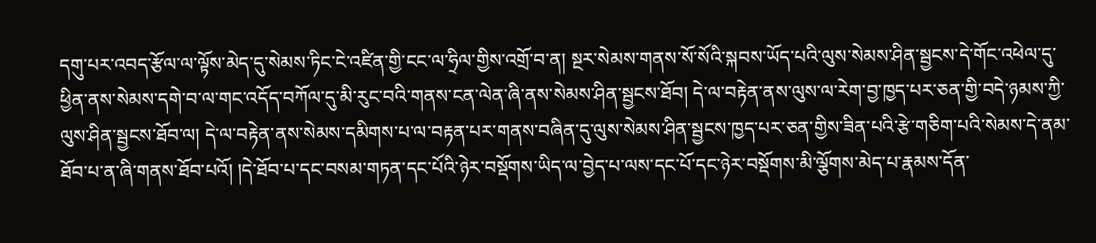དགུ་པར་འབད་རྩོལ་ལ་ལྟོས་མེད་དུ་སེམས་ཏིང་ངེ་འཛིན་གྱི་ངང་ལ་ཧྲིལ་གྱིས་འགྲོ་བ་ན། སྔར་སེམས་གནས་སོ་སོའི་སྐབས་ཡོད་པའི་ལུས་སེམས་ཤིན་སྦྱངས་དེ་གོང་འཕེལ་དུ་ཕྱིན་ནས་སེམས་དགེ་བ་ལ་གང་འདོད་བཀོལ་དུ་མི་རུང་བའི་གནས་ངན་ལེན་ཞི་ནས་སེམས་ཤིན་སྦྱངས་ཐོབ། དེ་ལ་བརྟེན་ནས་ལུས་ལ་རེག་བྱ་ཁྱད་པར་ཅན་གྱི་བདེ་ཉམས་ཀྱི་ལུས་ཤིན་སྦྱངས་ཐོབ་ལ། དེ་ལ་བརྟེན་ནས་སེམས་དམིགས་པ་ལ་བརྟན་པར་གནས་བཞིན་དུ་ལུས་སེམས་ཤིན་སྦྱངས་ཁྱད་པར་ཅན་གྱིས་ཟིན་པའི་རྩེ་གཅིག་པའི་སེམས་དེ་ནམ་ཐོབ་པ་ན་ཞི་གནས་ཐོབ་པའོ། །དེ་ཐོབ་པ་དང་བསམ་གཏན་དང་པོའི་ཉེར་བསྡོགས་ཡིད་ལ་བྱེད་པ་ལས་དང་པོ་དང་ཉེར་བསྡོགས་མི་ལྕོགས་མེད་པ་རྣམས་དོན་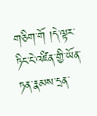གཅིག་གོ །དེ་ལྟར་ཏིང་ངེ་འཛིན་གྱི་ཡོན་ཏན་རྣམས་དྲན་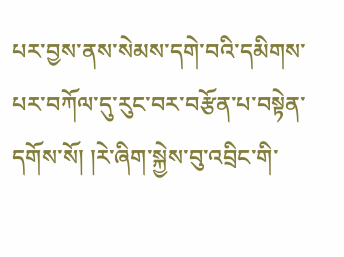པར་བྱས་ནས་སེམས་དགེ་བའི་དམིགས་པར་བཀོལ་དུ་རུང་བར་བརྩོན་པ་བསྟེན་དགོས་སོ། །རེ་ཞིག་སྐྱེས་བུ་འབྲིང་གི་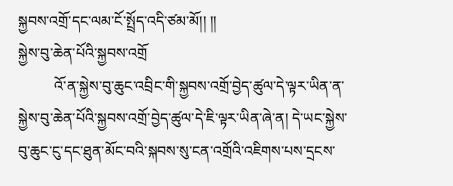སྐྱབས་འགྲོ་དང་ལམ་ངོ་སྤྲོད་འདི་ཙམ་མོ།། །།
སྐྱེས་བུ་ཆེན་པོའི་སྐྱབས་འགྲོ
          འོ་ན་སྐྱེས་བུ་ཆུང་འབྲིང་གི་སྐྱབས་འགྲོ་བྱེད་ཚུལ་དེ་ལྟར་ཡིན་ན་སྐྱེས་བུ་ཆེན་པོའི་སྐྱབས་འགྲོ་བྱེད་ཚུལ་དེ་ཇི་ལྟར་ཡིན་ཞེ་ན། དེ་ཡང་སྐྱེས་བུ་ཆུང་ངུ་དང་ཐུན་མོང་བའི་སྐབས་སུ་ངན་འགྲོའི་འཇིགས་པས་དྲངས་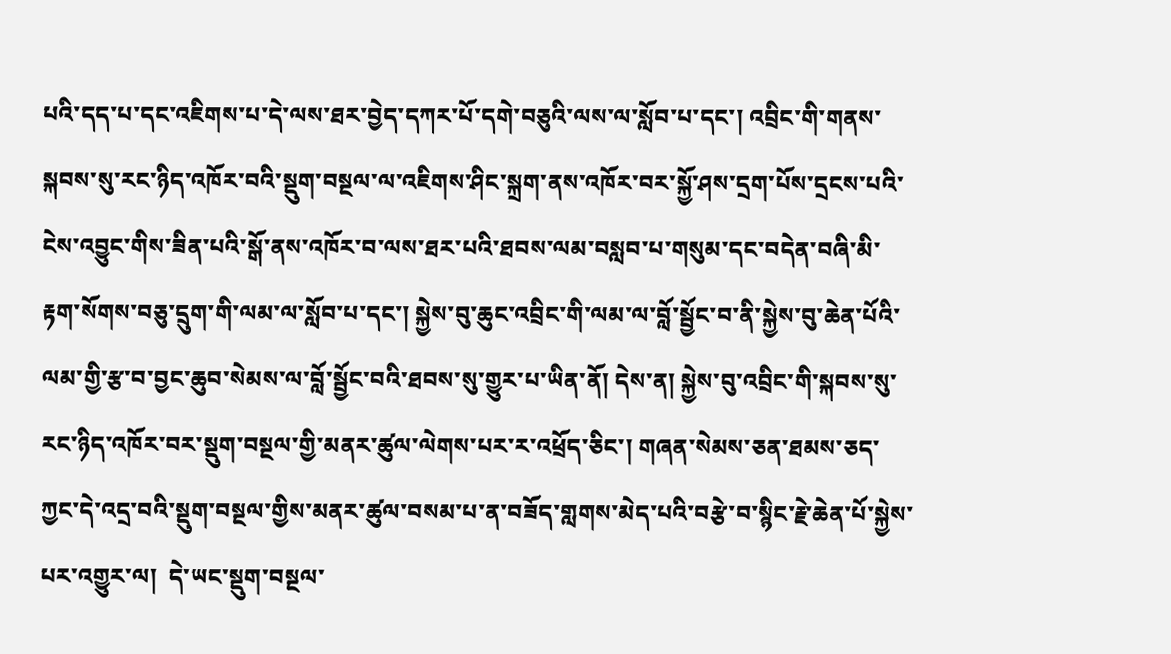པའི་དད་པ་དང་འཇིགས་པ་དེ་ལས་ཐར་བྱེད་དཀར་པོ་དགེ་བཅུའི་ལས་ལ་སློབ་པ་དང་། འབྲིང་གི་གནས་སྐབས་སུ་རང་ཉིད་འཁོར་བའི་སྡུག་བསྔལ་ལ་འཇིགས་ཤིང་སྐྲག་ནས་འཁོར་བར་སྐྱོ་ཤས་དྲག་པོས་དྲངས་པའི་ངེས་འབྱུང་གིས་ཟིན་པའི་སྒོ་ནས་འཁོར་བ་ལས་ཐར་པའི་ཐབས་ལམ་བསླབ་པ་གསུམ་དང་བདེན་བཞི་མི་རྟག་སོགས་བཅུ་དྲུག་གི་ལམ་ལ་སློབ་པ་དང་། སྐྱེས་བུ་ཆུང་འབྲིང་གི་ལམ་ལ་བློ་སྦྱོང་བ་ནི་སྐྱེས་བུ་ཆེན་པོའི་ལམ་གྱི་རྩ་བ་བྱང་ཆུབ་སེམས་ལ་བློ་སྦྱོང་བའི་ཐབས་སུ་གྱུར་པ་ཡིན་ནོ། དེས་ན། སྐྱེས་བུ་འབྲིང་གི་སྐབས་སུ་རང་ཉིད་འཁོར་བར་སྡུག་བསྔལ་གྱི་མནར་ཚུལ་ལེགས་པར་ར་འཕྲོད་ཅིང་། གཞན་སེམས་ཅན་ཐམས་ཅད་ཀྱང་དེ་འདྲ་བའི་སྡུག་བསྔལ་གྱིས་མནར་ཚུལ་བསམ་པ་ན་བཟོད་གླགས་མེད་པའི་བརྩེ་བ་སྙིང་རྗེ་ཆེན་པོ་སྐྱེས་པར་འགྱུར་ལ།  དེ་ཡང་སྡུག་བསྔལ་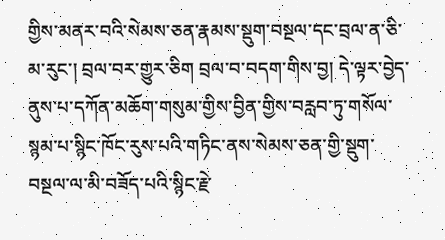གྱིས་མནར་བའི་སེམས་ཅན་རྣམས་སྡུག་བསྔལ་དང་བྲལ་ན་ཅི་མ་རུང་། བྲལ་བར་གྱུར་ཅིག བྲལ་བ་བདག་གིས་བྱ། དེ་ལྟར་བྱེད་ནུས་པ་དཀོན་མཆོག་གསུམ་གྱིས་བྱིན་གྱིས་བརླབ་ཏུ་གསོལ་སྙམ་པ་སྙིང་ཁོང་རུས་པའི་གཏིང་ནས་སེམས་ཅན་གྱི་སྡུག་བསྔལ་ལ་མི་བཟོད་པའི་སྙིང་རྗེ་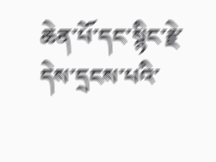ཆེན་པོ་དང་སྙིང་རྗེ་དེས་དྲངས་པའི་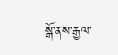སྒོ་ནས་རྒྱལ་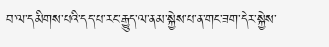བ་ལ་དམིགས་པའི་དད་པ་རང་རྒྱུད་ལ་ནམ་སྐྱེས་པ་ན་གང་ཟག་དེར་སྐྱེས་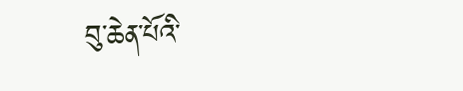བུ་ཆེན་པོའི་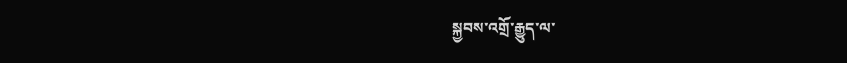སྐྱབས་འགྲོ་རྒྱུད་ལ་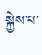སྐྱེས་པ་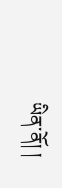ཡིན་ནོ། །